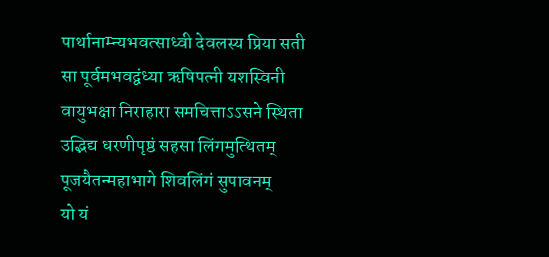पार्थानाम्न्यभवत्साध्वी देवलस्य प्रिया सती
सा पूर्वमभवद्वंध्या ऋषिपत्नी यशस्विनी
वायुभक्षा निराहारा समचित्ताऽऽसने स्थिता
उद्भिद्य धरणीपृष्ठं सहसा लिंगमुत्थितम्
पूजयैतन्महाभागे शिवलिंगं सुपावनम्
यो यं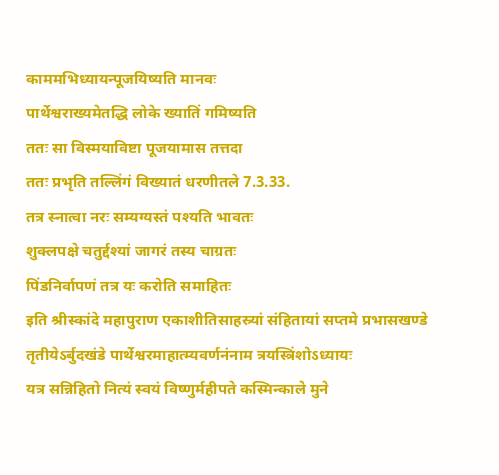काममभिध्यायन्पूजयिष्यति मानवः
पार्थेश्वराख्यमेतद्धि लोके ख्यातिं गमिष्यति
ततः सा विस्मयाविष्टा पूजयामास तत्तदा
ततः प्रभृति तल्लिंगं विख्यातं धरणीतले 7.3.33.
तत्र स्नात्वा नरः सम्यग्यस्तं पश्यति भावतः
शुक्लपक्षे चतुर्द्दश्यां जागरं तस्य चाग्रतः
पिंडनिर्वापणं तत्र यः करोति समाहितः
इति श्रीस्कांदे महापुराण एकाशीतिसाहस्र्यां संहितायां सप्तमे प्रभासखण्डे तृतीयेऽर्बुदखंडे पार्थेश्वरमाहात्म्यवर्णनंनाम त्रयस्त्रिंशोऽध्यायः
यत्र सन्निहितो नित्यं स्वयं विष्णुर्महीपते कस्मिन्काले मुने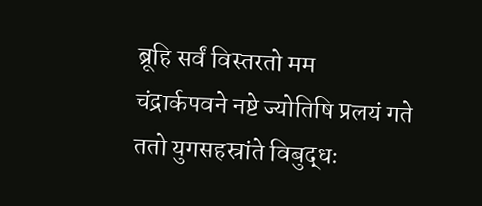ब्रूहि सर्वं विस्तरतो मम
चंद्रार्कपवने नष्टे ज्योतिषि प्रलयं गते
ततो युगसहस्रांते विबुद्धः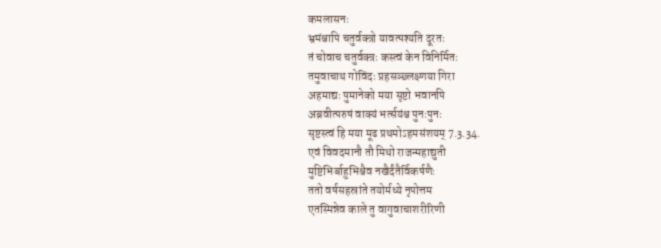कमलासनः
भ्रमंश्चापि चतुर्वक्त्रो यावत्पश्यति दूरतः
तं चोवाच चतुर्वक्त्रः कस्त्वं केन विनिर्मितः
तमुवाचाथ गोविंदः प्रहसञ्छ्लक्ष्णया गिरा
अहमाद्यः पुमानेको मया सृष्टो भवानपि
अब्रवीत्परुषं वाक्यं भर्त्सयंश्च पुनःपुनः
सृष्टस्त्वं हि मया मूढ प्रथमोऽहमसंशयम् 7.3.34.
एवं विवदमानौ तौ मिथो राजन्महाद्युती
मुष्टिभिर्बाहुभिश्चैव नखैर्दंतैर्विकर्षणैः
ततो वर्षसहस्रांते तयोर्मध्ये नृपोत्तम
एतस्मिन्नेव काले तु वागुवाचाशरीरिणी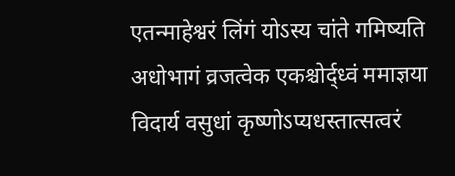एतन्माहेश्वरं लिंगं योऽस्य चांते गमिष्यति
अधोभागं व्रजत्वेक एकश्चोर्द्ध्वं ममाज्ञया
विदार्य वसुधां कृष्णोऽप्यधस्तात्सत्वरं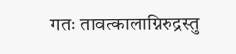गतः तावत्कालाग्निरुद्रस्तु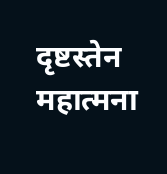दृष्टस्तेन महात्मना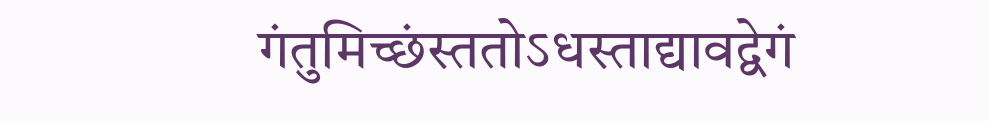गंतुमिच्छंस्ततोऽधस्ताद्यावद्वेगं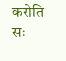करोति सः